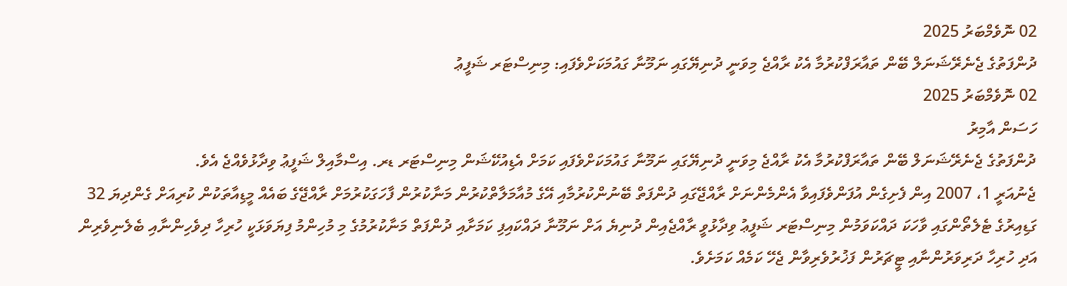02 ނޮވެމްބަރު 2025
ދުންފަތުގެ ޖެނެރޭޝަނަލް ބޭން ތައާރަފްކުރުމާ އެކު ރާއްޖެ މިވަނީ ދުނިޔޭގައި ނަމޫނާ ގައުމަކަށްވެފައި: މިނިސްޓަރ ޝަފީޢު
02 ނޮވެމްބަރު 2025
ހަސަން އާމިރު
ދުންފަތުގެ ޖެނެރޭޝަނަލް ބޭން ތައާރަފްކުރުމާ އެކު ރާއްޖެ މިވަނީ ދުނިޔޭގައި ނަމޫނާ ގައުމަކަށްވެފައި ކަމަށް އެޑިއުކޭޝަން މިނިސްޓަރ ޑރ. އިސްމާއިލް ޝަފީޢު ވިދާޅުވެއްޖެ އެވެ.
ޖެނުއަރީ 1، 2007 އިން ފެށިގެން އުފަންވެފައިވާ އެންމެންނަށް ރާއްޖޭގައި ދުންފަތް ބޭނުންކުރުމާއި އޭގެ މުއާމަލާތްކުރުން މަނާކުރުން ފާހަގަކުރުމަށް ރާއްޖޭގެ ބައެއް މީޑިއާތަކުން ކުރިއަށް ގެންދިޔަ 32 ގަޑިއިރުގެ ޓެލެތޯންގައި ވާހަކަ ދައްކަވަމުން މިނިސްޓަރ ޝަފީޢު ވިދާޅުވީ ރާއްޖެއިން ދުނިޔެ އަށް ނަމޫނާ ދައްކައިފި ކަމަށާއި ދުންފަތް މަނާކުރުމުގެ މި މުހިންމު ފިޔަވަޅަކީ ހުރިހާ ދިވެހިންނާއި ބެލެނިވެރިން އަދި ހުރިހާ ދަރިވަރުންނާއި ޓީޗަރުން ފަޚުރުވެރިވާން ޖެހޭ ކަމެއް ކަމަށެވެ.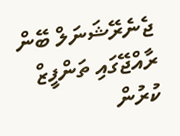ޖެނެރޭޝަނަލް ބޭން ރާއްޖޭގައި ތަންފީޒް ކުރުން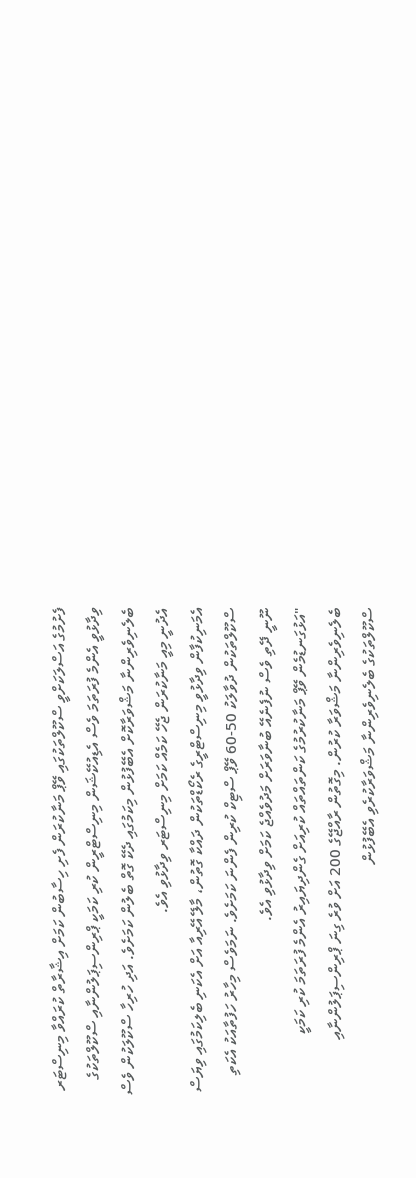ފެށުމުގެ އަސްލަކަށްވީ ސްކޫލްތަކުގައި ވޭޕް މަނާކުރަން ފެށި ހިސާބުން ކަމަށް އިޝާރާތް ކުރައްވާ މިނިސްޓަރ ވިދާޅުވީ އެންމެ ފުރަތަމަ ވެސް އެޑިއުކޭޝަން މިނިސްޓްރީން ކުރި ކަމަކީ ޕްރިންސިޕަލުންނާއި ސްކޫލްތަކުގެ ބެލެނިވެރިންނާ މަޝްވަރާކޮށް އެބޭފުޅުން މިކަމުގައި ދެކޭ ގޮތް ބެލުން ކަމަށެވެ. އަދި ހުރިހާ ސްކޫލަކުން ވެސް އެދުނީ މިއީ މަނާކުރަން ޖެހޭ ކަމެއް ކަމަށް މިނިސްޓަރ ވިދާޅުވި އެވެ.
އެމަނިކުފާން ވިދާޅުވީ މިނިސްޓްރީގެ ރެކޯޑްތަކުން ދައްކާ ގޮތުން، މާލޭ އޭރިއާ އަށް އެކަނި ބެލިކަމުގައި ވިޔަސް ސްކޫލްތަކުން ދުވާލަކު 50-60 ވޭޕް ސްޓިކް ކުރިން ފެންނަ ކަމަށެވެ. ނަމަވެސް މިހާރު ހަފުތާއަކު އެކަތި ނޫނީ ދޭތި ވެސް ނުފެނެއޭ ބުނާވަރަށް މަދުވެއްޖެ ކަމަށް ވިދާޅުވި އެވެ.
"އަޅުގަނޑުމެން ވޭޕް މަނާކުރުމުގެ ކަންތައްތައް ކުރިއަށް ގެންދިޔައިރު އެންމެ ފުރަތަމަ ކުރި ކަމަކީ ބެލެނިވެރިންނާ މަޝްވަރާ ކުރުން. މިގޮތުން ރާއްޖޭގެ 200 އަށް ވުރެ ގިނަ ޕްރިންސިޕަލުންނާއި ސްކޫލްތަކުގެ ބެލެނިވެރިންނާ މަޝްވަރާކުރެވި އެބޭފުޅުން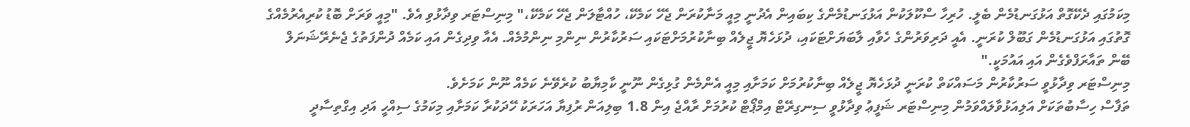މިކަމުގައި ދެކޭގޮތް އަޅުގަނޑުމެން ބެލީ. ހުރިހާ ސްކޫލަކުން އަޅުގަނޑުމެންގެ ކިބައިން އެދުނީ މިއީ މަނާކުރަން ޖެހޭ ކަމެކޭ، ހުއްޓާލަން ޖެހޭ ކަމެކޭ،" މިނިސްޓަރ ވިދާޅުވި އެވެ. "މިއީ ވަރަށް ބޮޑު ކުރިއެރުމެއްގެ ގޮތުގައި އަޅުގަނޑުމެން ގަބޫލް ކުރަނީ. އެއީ ދަރިވަރުންގެ ހެވާއި ލާބަޔަށްޓަކައި، ދުޅަހެޔޮ ޖީލެއް ބިނާކުރުމަށްޓަކައި ސަރުކާރުން ނިންމި ނިންމުމެއް. އެއާ ވިދިގެން އައި ކަމެއް ދުންފަތުގެ ޖެނެރޭޝަނަލް ބޭން ތައާރަފްވެގެން އައި އައުމަކީ."
މިނިސްޓަރ ވިދާޅުވީ ސަރުކާރުން މަސައްކަތް ކުރަނީ ދުޅަހެޔޮ ޖީލެއް ބިނާކުރުމަށް ކަމަށާއި މިއީ އެންމެން ގުޅިގެން ނޫނީ ކާމިޔާބު ކުރެވޭނެ ކަމެއް ނޫން ކަމަށެވެ.
ތަފާސް ހިސާބުތަކަށް އަލިއަޅުވާލައްވަމުން މިނިސްޓަރ ޝަފީޢު ވިދާޅުވީ ސިނގިރޭޓް އިމްޕޯޓް ކުރުމަށް ރާއްޖެ އިން 1.8 ބިލިއަން ރުފިޔާ އަހަރަކު ހޭދަކުރާ ކަމަށާއި މިކަމުގެ ސިއްހީ އަދި އިގްތިސާދީ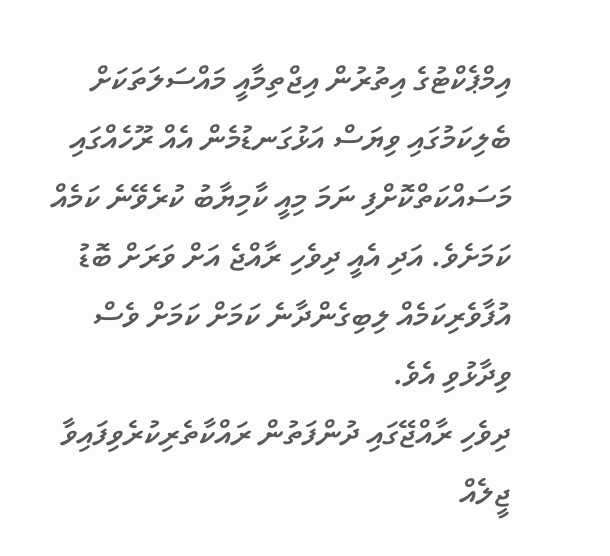އިމްޕެކްޓުގެ އިތުރުން އިޖްތިމާއީ މައްސަލަތަކަށް ބެލިކަމުގައި ވިޔަސް އަޅުގަނޑުމެން އެއް ރޫހެއްގައި މަސައްކަތްކޮށްފި ނަމަ މިއީ ކާމިޔާބު ކުރެވޭނެ ކަމެއް ކަމަށެވެ. އަދި އެއީ ދިވެހި ރާއްޖެ އަށް ވަރަށް ބޮޑު އުފާވެރިކަމެއް ލިބިގެންދާނެ ކަމަށް ކަމަށް ވެސް ވިދާޅުވި އެވެ.
ދިވެހި ރާއްޖޭގައި ދުންފަތުން ރައްކާތެރިކުރެވިފައިވާ ޖީލެއް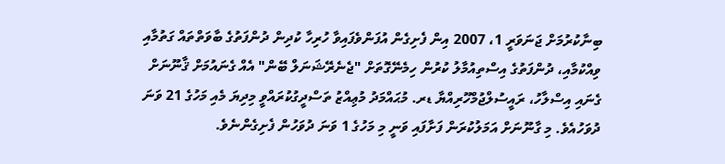ބިނާކުރުމަށް ޖަނަވަރީ 1، 2007 އިން ފެށިގެން އުފަންވެފައިވާ ހުރިހާ ކުދިން ދުންފަތުގެ ބާވަތްތައް ގަތުމާއި ވިއްކުމާއި، ދުންފަތުގެ އިސްތިއުމާލު ކުރުން ހިމެނޭގޮތަށް "ޖެނެރޭޝަނަލް ބޭން" އެއް ގެނައުމަށް ޤާނޫނަށް ގެނައި އިސްލާހު، ރައީސުލްޖުމްހޫރިއްޔާ ޑރ. މުޙައްމަދު މުޢިއްޒު ތަސްދީގުކުރައްވީ މިދިޔަ މެއި މަހުގެ 21 ވަނަ ދުވަހުއެވެ. މި ގާނޫނަށް އަމަލުކުރަން ފަށާފައި ވަނީ މި މަހުގެ 1 ވަނަ ދުވަހުން ފެށިގެންނެވެ.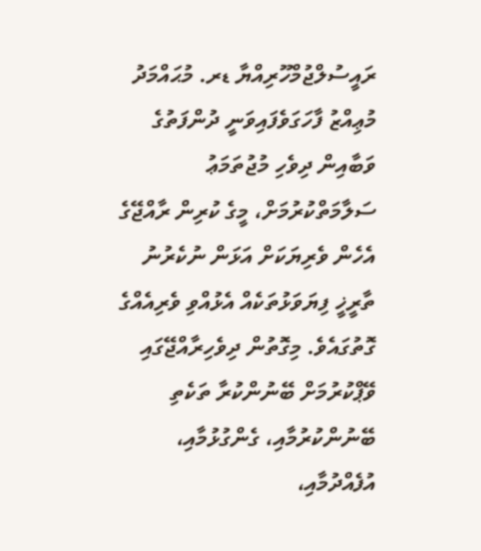ރައީސުލްޖުމްހޫރިއްޔާ ޑރ. މުޙައްމަދު މުޢިއްޒު ފާހަގަވެފައިވަނީ ދުންފަތުގެ ވަބާއިން ދިވެހި މުޖުތަމަޢު ސަލާމަތްކުރުމަށް، މީގެ ކުރިން ރާއްޖޭގެ އެހެން ވެރިޔަކަށް އަޅަން ނުކެރުނު ތާރީޚީ ފިޔަވަޅުތަކެއް އެޅުއްވި ވެރިއެއްގެ ގޮތުގައެވެ. މިގޮތުން ދިވެހިރާއްޖޭގައި ވޭޕްކުރުމަށް ބޭނުންކުރާ ތަކެތި ބޭނުންކުރުމާއި، ގެންގުޅުމާއި، އުފެއްދުމާއި،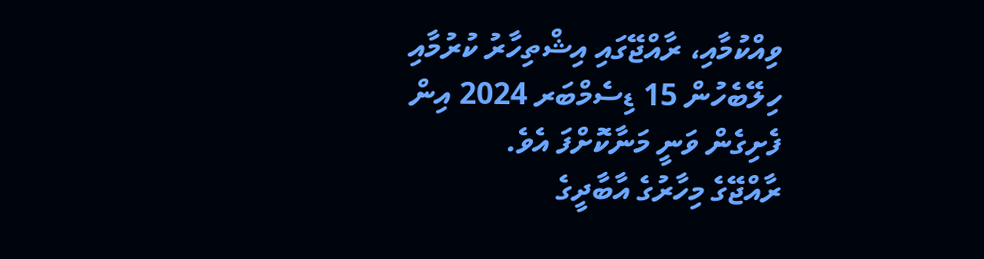ވިއްކުމާއި، ރާއްޖޭގައި އިޝްތިހާރު ކުރުމާއި ހިލޭބެހުން 15 ޑިސެމްބަރ 2024 އިން ފެށިގެން ވަނީ މަނާކޮށްފަ އެވެ.
ރާއްޖޭގެ މިހާރުގެ އާބާދީގެ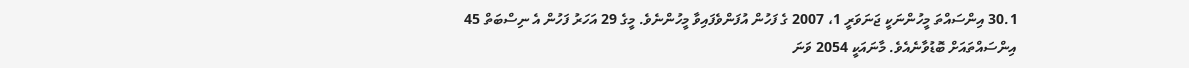30.1 އިންސައްތަ މީހުންނަކީ ޖަނަވަރީ 1، 2007 ގެ ފަހުން އުފަންވެފައިވާ މީހުންނެވެ. މީގެ 29 އަހަރު ފަހުން އެ ނިސްބަތް 45 އިންސައްތައަށް ބޮޑުވާނެއެވެ. މާނައަކީ 2054 ވަނަ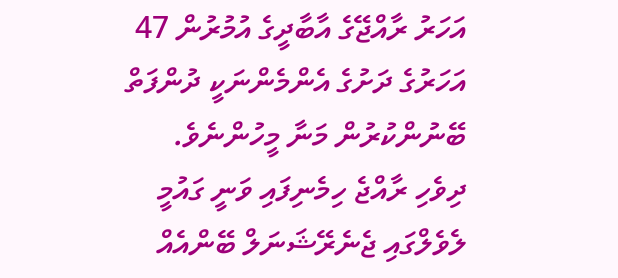އަހަރު ރާއްޖޭގެ އާބާދީގެ އުމުރުން 47 އަހަރުގެ ދަށުގެ އެންމެންނަކީ ދުންފަތް  ބޭނުންކުރުން މަނާ މީހުންނެވެ.
ދިވެހި ރާއްޖެ ހިމެނިފައި ވަނީ ގައުމީ ލެވެލްގައި ޖެނެރޭޝަނަލް ބޭންއެއް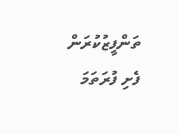ތަންފީޒުކުރަން ފެށި ފުރަތަމަ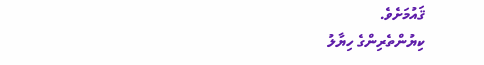ޤައުމަށެވެ.
ކިޔުންތެރިންގެ ހިޔާލު